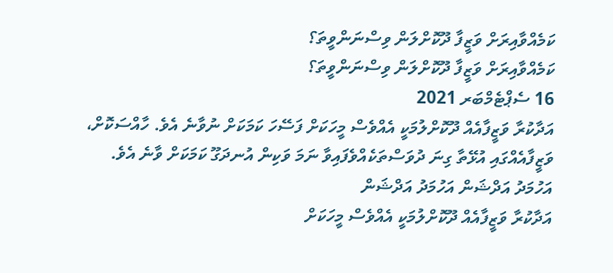ކަމެއްވާއިރަށް ވަޒީފާ ދޫކޮށްލަން ވިސްނަންވީތަ؟
ކަމެއްވާއިރަށް ވަޒީފާ ދޫކޮށްލަން ވިސްނަންވީތަ؟
16 ސެޕްޓެމްބަރ 2021
އަދާކުރާ ވަޒީފާއެއް ދޫކޮށްލުމަކީ އެއްވެސް މީހަކަށް ފަސޭހަ ކަމަކަށް ނުވާނެ އެވެ. ހާއްސަކޮށް، ވަޒީފާއެއްގައި އުޅޭތާ ގިނަ ދުވަސްތަކެއްވެފައިވާ ނަމަ ވަކިން އުނދަގޫ ކަމަކަށް ވާނެ އެވެ.
އަހުމަދު އަދްޝަން އަހުމަދު އަދްޝަން
އަދާކުރާ ވަޒީފާއެއް ދޫކޮށްލުމަކީ އެއްވެސް މީހަކަށް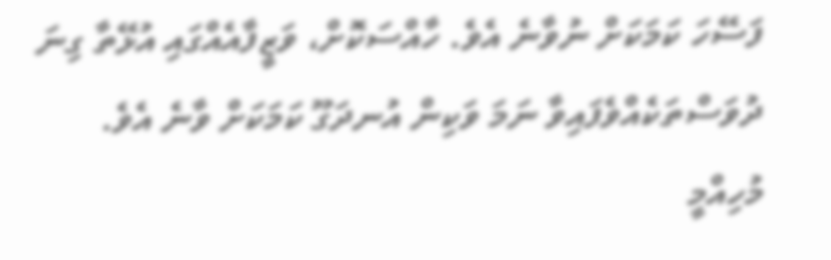ފަސޭހަ ކަމަކަށް ނުވާނެ އެވެ. ހާއްސަކޮށް، ވަޒީފާއެއްގައި އުޅޭތާ ގިނަ ދުވަސްތަކެއްވެފައިވާ ނަމަ ވަކިން އުނދަގޫ ކަމަކަށް ވާނެ އެވެ.
މުހިއްމީ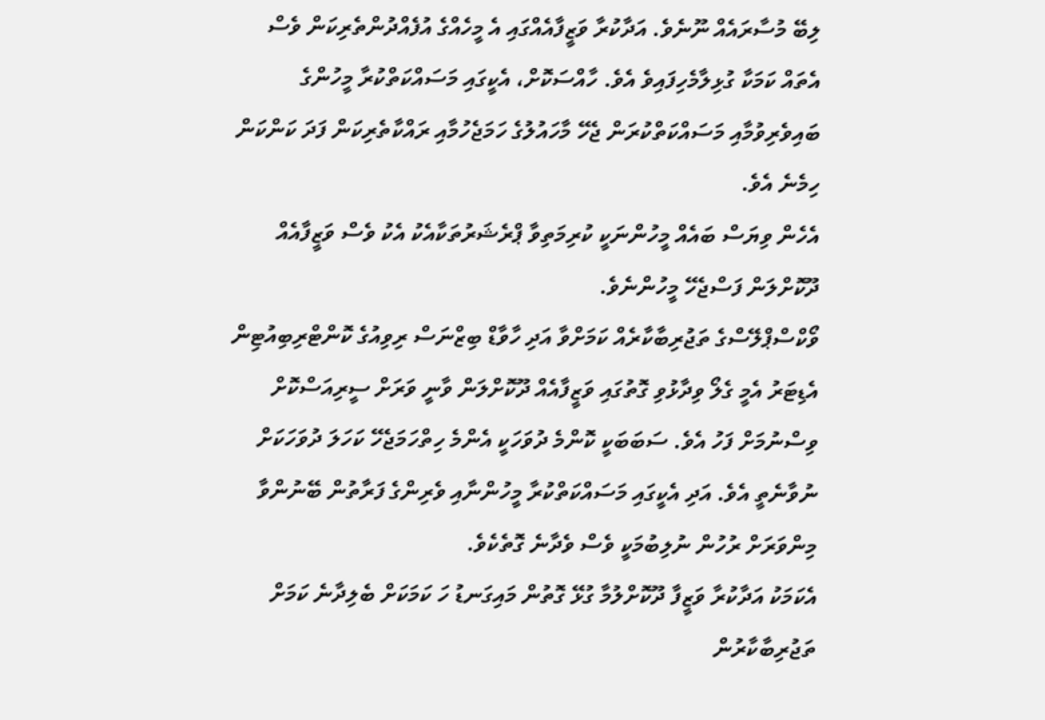ލިބޭ މުސާރައެއް ނޫނެވެ. އަދާކުރާ ވަޒީފާއެއްގައި އެ މީހެއްގެ އުފެއްދުންތެރިކަން ވެސް އެތައް ކަމަކާ ގުޅިލާމެހިފައިވެ އެވެ. ހާއްސަކޮށް، އެކީގައި މަސައްކަތްކުރާ މީހުންގެ ބައިވެރިވުމާއި މަސައްކަތްކުރަން ޖެހޭ މާހައުލުގެ ހަމަޖެހުމާއި ރައްކާތެރިކަން ފަދަ ކަންކަން ހިމެނެ އެވެ.
އެހެން ވިޔަސް ބައެއް މީހުންނަކީ ކުރިމަތިވާ ޕްރެޝަރުތަކާއެކު އެކު ވެސް ވަޒީފާއެއް ދޫކޮށްލަން ފަސްޖެހޭ މީހުންނެވެ.
ވޯކްސްޕްލޭސްގެ ތަޖުރިބާކާރެއް ކަމަށްވާ އަދި ހާވާޑް ބިޒްނަސް ރިވިއުގެ ކޮންޓްރިބިއުޓިން އެޑިޓަރު އެމީ ގެލޯ ވިދާޅުވި ގޮތުގައި ވަޒީފާއެއް ދޫކޮށްލަން ވާނީ ވަރަށް ސީރިއަސްކޮށް ވިސްނުމަށް ފަހު އެވެ. ސަބަބަކީ ކޮންމެ ދުވަހަކީ އެންމެ ހިތްހަމަޖެހޭ ކަހަލަ ދުވަހަކަށް ނުވާނެތީ އެވެ. އަދި އެކީގައި މަސައްކަތްކުރާ މީހުންނާއި ވެރިންގެ ފަރާތުން ބޭނުންވާ މިންވަރަށް ރުހުން ނުލިބުމަކީ ވެސް ވެދާނެ ގޮތެކެވެ.
އެކަމަކު އަދާކުރާ ވަޒީފާ ދޫކޮށްލުމާ ގުޅޭ ގޮތުން މައިގަނޑު ހަ ކަމަކަށް ބެލިދާނެ ކަމަށް ތަޖުރިބާކާރުން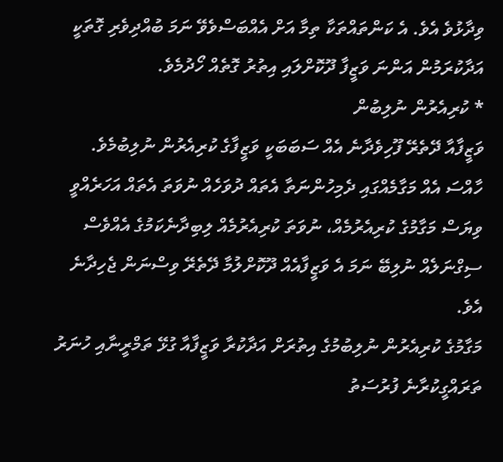ވިދާޅުވެ އެވެ. އެ ކަންތައްތަކާ ތިމާ އަށް އެއްބަސްވެވޭ ނަމަ ބުއްދިވެރި ގޮތަކީ އަދާކުރަމުން އަންނަ ވަޒީފާ ދޫކޮށްލައި އިތުރު ގޮތެއް ހޯދުމެވެ.
* ކުރިއެރުން ނުލިބުން
ވަޒީފާއާ ދޭތެރޭ ފޫހިވެދާނެ އެއް ސަބަބަކީ ވަޒީފާގެ ކުރިއެރުން ނުލިބުމެވެ. ހާއްސަ އެއް މަގާމެއްގައި ދެމިހުންނަތާ އެތައް ދުވަހެއް ނުވަތަ އެތައް އަހަރެއްވީ ވިޔަސް މަގާމުގެ ކުރިއެރުމެއް، ނުވަތަ ކުރިއެރުމެއް ލިބިދާނެކަމުގެ އެއްވެސް ސިގްނަލެއް ނުލިބޭ ނަމަ އެ ވަޒީފާއެއް ދޫކޮށްލުމާ ދޭތެރޭ ވިސްނަން ޖެހިދާނެ އެވެ.
މަގާމުގެ ކުރިއެރުން ނުލިބުމުގެ އިތުރަށް އަދާކުރާ ވަޒީފާއާ ގުޅޭ ތަމްރީނާއި ހުނަރު ތަރައްގީކުރާނެ ފުރުސަތު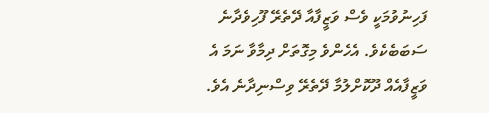ފަހިނުވުމަކީ ވެސް ވަޒީފާއާ ދޭތެރޭ ފޫހިވެދާނެ ސަބަބެކެވެ. އެހެންވެ މިގޮތަށް ދިމާވާ ނަމަ އެ ވަޒީފާއެއް ދޫކޮށްލުމާ ދޭތެރޭ ވިސްނިދާނެ އެވެ.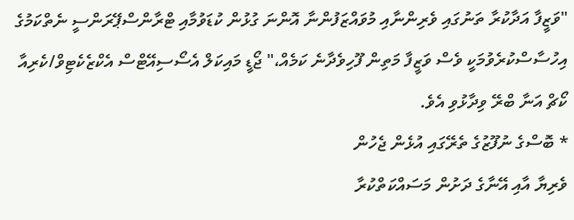"ވަޒީފާ އަދާކުރާ ތަނުގައި ވެރިންނާއި މުވައްޒަފުންނާ އޮންނަ ގުޅުން ކުޑަވުމާއި ޓްރާންސްޕޭރަންސީ ނެތްކަމުގެ އިހުސާސްކުރެވުމަކީ ވެސް ވަޒީފާ މަތިން ފޫހިވެދާނެ ކަމެއް،" ޖޯޑީ މައިކަލް އެސޯސިއޭޓްސް އެކްޒެކެޓިވް/ކެރިއާ ކޯޗް އަނާ ބްރޭ ވިދާޅުވި އެވެ.
* ބޮސްގެ ނުފޫޒުގެ ތެރޭގައި އުޅެން ޖެހުން
ވެރިޔާ އާއި އޭނާގެ ދަށުން މަސައްކަތްކުރާ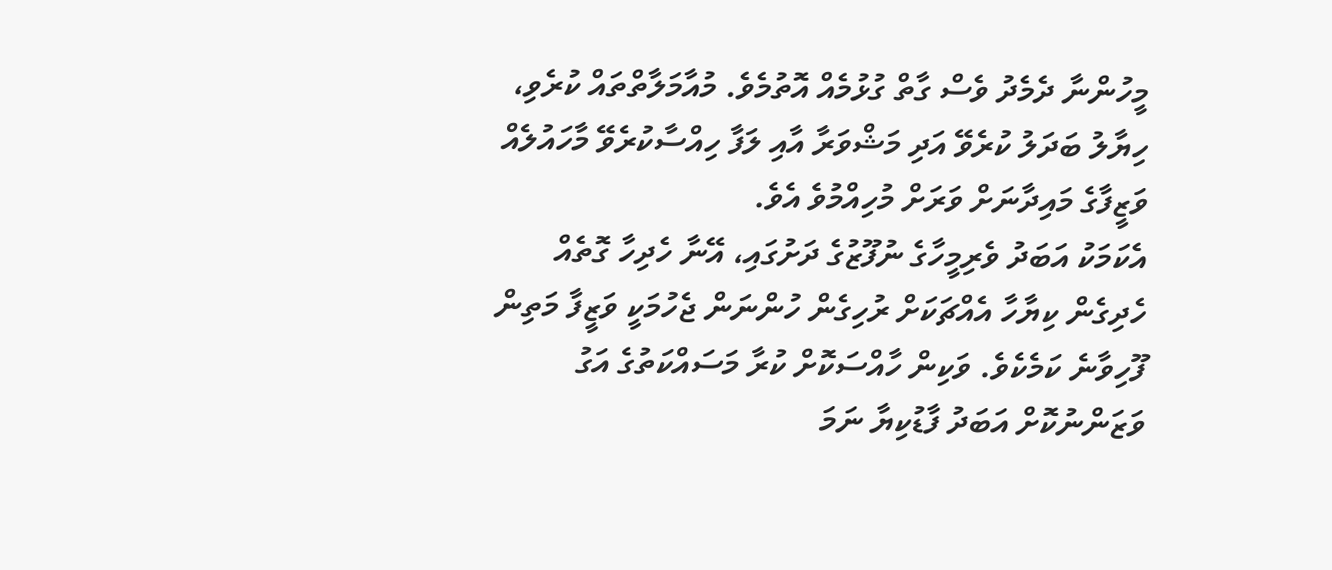މީހުންނާ ދެމެދު ވެސް ގާތް ގުޅުމެއް އޮތުމެވެ. މުއާމަލާތްތައް ކުރެވި، ހިޔާލު ބަދަލު ކުރެވޭ އަދި މަޝްވަރާ އާއި ލަފާ ހިއްސާކުރެވޭ މާހައުލެއް ވަޒީފާގެ މައިދާނަށް ވަރަށް މުހިއްމުވެ އެވެ.
އެކަމަކު އަބަދު ވެރިމީހާގެ ނުފޫޒުގެ ދަށުގައި، އޭނާ ހެދިހާ ގޮތެއް ހެދިގެން ކިޔާހާ އެއްޗަކަށް ރުހިގެން ހުންނަން ޖެހުމަކީ ވަޒީފާ މަތިން ފޫހިވާނެ ކަމެކެވެ. ވަކިން ހާއްސަކޮށް ކުރާ މަސައްކަތުގެ އަގު ވަޒަންނުކޮށް އަބަދު ފާޑުކިޔާ ނަމަ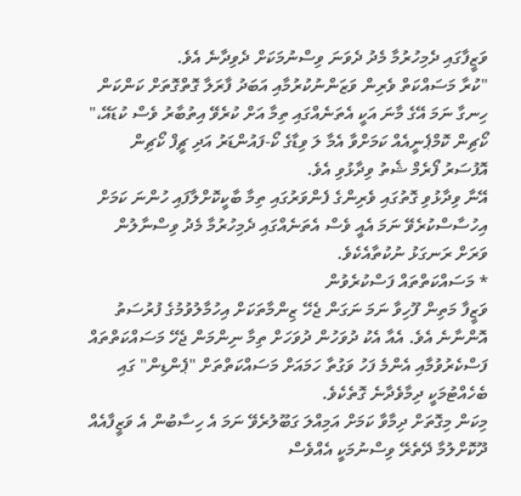ވަޒީފާގައި ދެމިހުރުމާ މެދު ދެވަނަ ވިސްނުމަކަށް ދެވިދާނެ އެވެ.
"ކުރާ މަސައްކަތް ވެރިން ވަޒަންނުކުރުމާއި އަބަދު ފާރަލާ ގޮތްގޮތަށް ކަންކަން ހިނގާ ނަމަ އޭގެ މާނަ އަކީ އެތަނެއްގައި ތިމާ އަށް ކުރެވޭ އިތުބާރު ވެސް ކުޑައޭ،" ކޯޗިން ކޮމްޕެނީއެއް ކަމަށްވާ އެމާ ލަ ވިޑާގެ ކޯ-ފައުންޑަރު އަދި ޗީފް ކޯޗިން އޮފުސަރު ފޯރެމް ޝެތު ވިދާޅުވި އެވެ.
އޭނާ ވިދާޅުވި ގޮތުގައި ވެރިންގެ ފެންވަރުގައި ތިމާ ބާކީކޮށްލާފައި ހުންނަ ކަމަށް އިހުސާސްކުރެވޭ ނަމަ އެއީ ވެސް އެތަނެއްގައި ދެމިހުރުމާ މެދު ވިސްނާލުން ވަރަށް ރަނގަޅު ނުކުތާއެކެވެ.
* މަސައްކަތްތައް ފަސްކުރެވުން
ވަޒީފާ މަތިން ފޫހިވާ ނަމަ ނަގަން ޖެހޭ ޒިންމާތަކަށް އިހުމާލުވުމުގެ ފުރުސަތު އޮންނާނެ އެވެ. އެއާ އެކު ދުވަހުން ދުވަހަށް ތިމާ ނިންމަން ޖެހޭ މަސައްކަތްތައް ފަސްކެރުވުމާއި އެންމެ ފަހު ވަގުތާ ހަމައަށް މަސައްކަތްތަށް "ޕެންޑިން" ގައި ބެހެއްޓުމަކީ ދިމާވެދާނެ ގޮތެކެވެ.
މިކަން މިގޮތަށް ދިމާވާ ކަމަށް އަމިއްލަ ގަބޫލުރެވޭ ނަމަ އެ ހިސާބުން އެ ވަޒީފާއެއް ދޫކޮށްލުމާ ދޭތެރޭ ވިސްނުމަކީ އެއްވެސް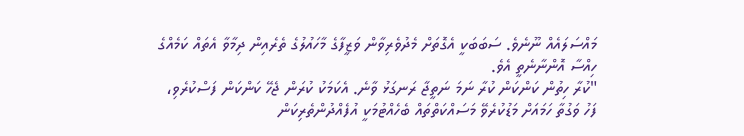މައްސަލައެއް ނޫނެވެ. ސަބަބަކީ އެގޮތަށް މެދުވެރިވާން ވަޒީފާގެ މާހައުލުގެ ތެރެއިން ދިމާވާ އެތައް ކަމެއްގެ ހިއްސާ އޮންނާނެތީ އެވެ.
"ކުރާ ހިތުން ކަންކަން ކުރާ ނަމަ ނަތީޖާ ރަނގަޅު ވާނެ. އެކަމަކު ކުރަން ޖެހޭ ކަންކަން ފަސްކުރެވި، ފަހު ވަގުތާ ހަމައަށް މަޑުކުރެވޭ މަސައްކަތްތައް ބެހެއްޓުމަކީ އުފެއްދުންތެރިކަން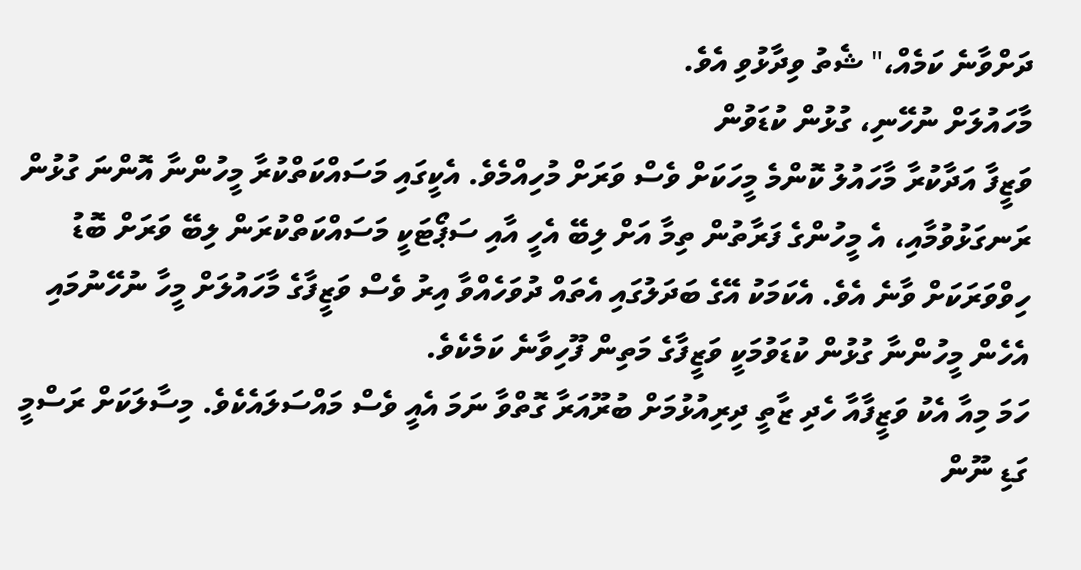ދަށްވާނެ ކަމެއް،" ޝެތު ވިދާޅުވި އެވެ.
މާހައުލަށް ނުހޭނި، ގުޅުން ކުޑަވުން
ވަޒީފާ އަދާކުރާ މާހައުލު ކޮންމެ މީހަކަށް ވެސް ވަރަށް މުހިއްމެވެ. އެކީގައި މަސައްކަތްކުރާ މީހުންނާ އޮންނަ ގުޅުން ރަނގަޅުވުމާއި، އެ މީހުންގެ ފަރާތުން ތިމާ އަށް ލިބޭ އެހީ އާއި ސަޕޯޓަކީ މަސައްކަތްކުރަން ލިބޭ ވަރަށް ބޮޑު ހިވްވަރަކަށް ވާނެ އެވެ. އެކަމަކު އޭގެ ބަދަލުގައި އެތައް ދުވަހެއްވާ އިރު ވެސް ވަޒީފާގެ މާހައުލަށް މީހާ ނުހޭނުމައި އެހެން މީހުންނާ ގުޅުން ކުޑަވުމަކީ ވަޒީފާގެ މަތިން ފޫހިވާނެ ކަމެކެވެ.
ހަމަ މިއާ އެކު ވަޒީފާއާ ހެދި ޒާތީ ދިރިއުޅުމަށް ބުރޫއަރާ ގޮތްވާ ނަމަ އެއީ ވެސް މައްސަލައެކެވެ. މިސާލަކަށް ރަސްމީ ގަޑި ނޫން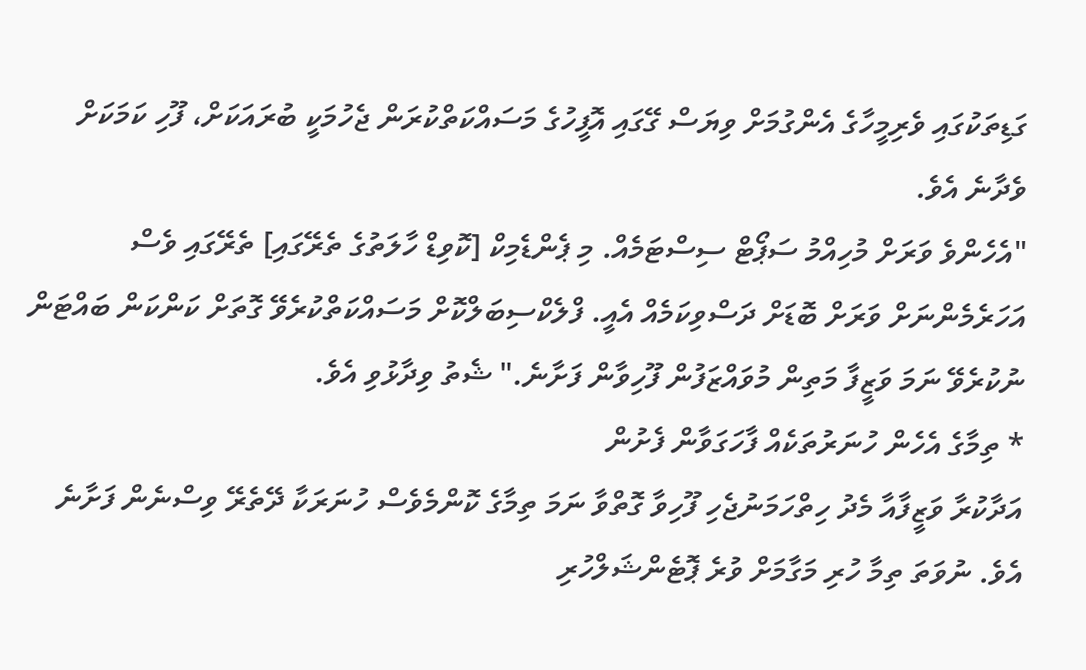ގަޑިތަކުގައި ވެރިމީހާގެ އެންގުމަށް ވިޔަސް ގޭގައި އޮފީހުގެ މަސައްކަތްކުރަން ޖެހުމަކީ ބުރައަކަށް، ފޫހި ކަމަކަށް ވެދާނެ އެވެ.
"އެހެންވެ ވަރަށް މުހިއްމު ސަޕޯޓް ސިސްޓަމެއް. މި ޕެންޑެމިކް [ކޮވިޑް ހާލަތުގެ ތެރޭގައި] ތެރޭގައި ވެސް އަހަރެމެންނަށް ވަރަށް ބޮޑަށް ދަސްވިކަމެއް އެއީ. ފްލެކްސިބަލްކޮށް މަސައްކަތްކުރެވޭ ގޮތަށް ކަންކަން ބައްޓަން ނުކުރެވޭ ނަމަ ވަޒީފާ މަތިން މުވައްޒަފުން ފޫހިވާން ފަށާނެ." ޝެތު ވިދާޅުވި އެވެ.
* ތިމާގެ އެހެން ހުނަރުތަކެއް ފާހަގަވާން ފެށުން
އަދާކުރާ ވަޒީފާއާ މެދު ހިތްހަމަނުޖެހި ފޫހިވާ ގޮތްވާ ނަމަ ތިމާގެ ކޮންމެވެސް ހުނަރަކާ ދޭތެރޭ ވިސްނެން ފަށާނެ އެވެ. ނުވަތަ ތިމާ ހުރި މަގާމަށް ވުރެ ޕޮޓެންޝަލްހުރި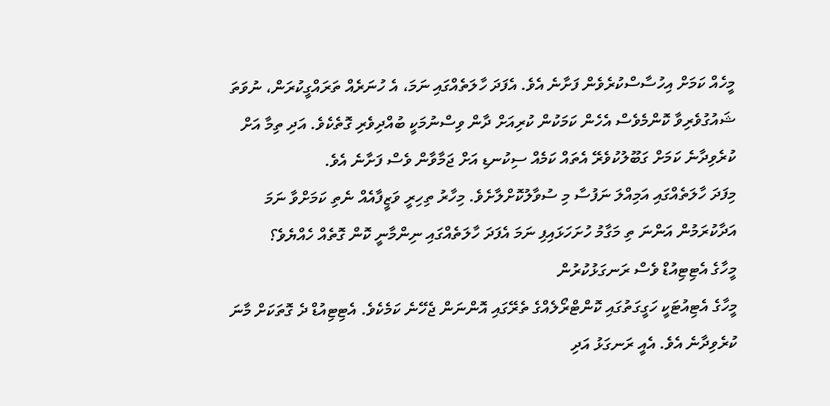މީހެއް ކަމަށް އިހުސާސްކުރެވެން ފަށާނެ އެވެ. އެފަދަ ހާލަތެއްގައި ނަމަ، އެ ހުނަރެއް ތަރައްގީކުރަން، ނުވަތަ ޝައުގުވެރިވާ ކޮންމެވެސް އެހެން ކަމަކުން ކުރިއަށް ދާން ވިސްނުމަކީ ބުއްދިވެރި ގޮތެކެވެ. އަދި ތިމާ އަށް ކުރެވިދާނެ ކަމަށް ގަބޫލުކުވެރޭ އެތައް ކަމެއް ސިކުނޑި އަށް ޖަމާވާން ވެސް ފަށާނެ އެވެ.
މިފަދަ ހާލަތެއްގައި އަމިއްލަ ނަފުސާ މި ސުވާލުކޮށްލާށެވެ. މިހާރު ތިހިރީ ވަޒީފާއެއް ނެތި ކަމަށްވާ ނަމަ އަދާކުރަމުން އަންނަ ތި މަގާމު ހުށަހަޅައިފި ނަމަ އެފަދަ ހާލަތެއްގައި ނިންމާނީ ކޮން ގޮތެއް ހެއްޔެވެ؟
މީހާގެ އެޓިޓިއުޑް ވެސް ރަނގަޅުކުރުން
މީހާގެ އެޓިއުޓަކީ ހަގީގަތުގައި ކޮންޓްރޯލެއްގެ ތެރޭގައި އޮންނަން ޖެހޭނެ ކަމެކެވެ. އެޓިޓިއުޑް ދެ ގޮތަކަށް މާނަ ކުރެވިދާނެ އެވެ. އެއީ ރަނގަޅު އަދި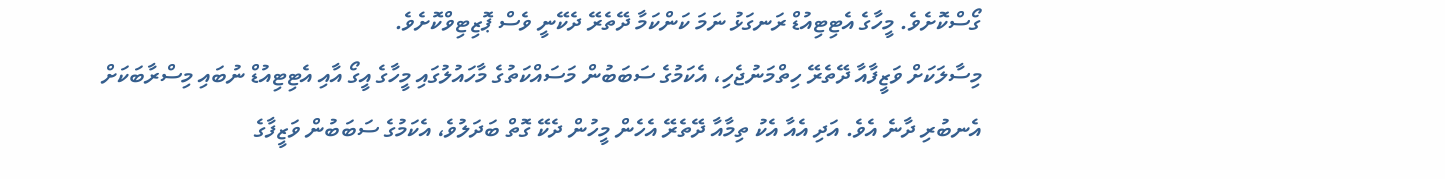ގޯސްކޮށެވެ. މީހާގެ އެޓިޓިއުޑް ރަނގަޅު ނަމަ ކަންކަމާ ދޭތެރޭ ދެކޭނީ ވެސް ޕޮޒިޓިވްކޮށެވެ.
މިސާލަކަށް ވަޒީފާއާ ދޭތެރޭ ހިތްމަނުޖެހި، އެކަމުގެ ސަބަބުން މަސައްކަތުގެ މާހައުލުގައި މީހާގެ އީގޯ އާއި އެޓިޓިއުޑް ނުބައި މިސްރާބަކަށް އެނބުރި ދާނެ އެވެ. އަދި އެއާ އެކު ތިމާއާ ދޭތެރޭ އެހެން މީހުން ދެކޭ ގޮތް ބަދަލުވެ، އެކަމުގެ ސަބަބުން ވަޒީފާގެ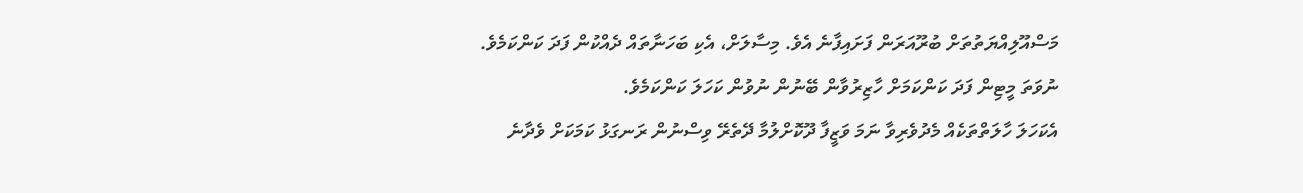މަސްއޫލިއްޔަތުތަށް ބުރޫއަރަން ފަށައިފާނެ އެވެ. މިސާލަށް، އެކި ބަހަނާތައް ދެއްކުން ފަދަ ކަންކަމެވެ. ނުވަތަ މީޓިން ފަދަ ކަންކަމަށް ހާޒިރުވާން ބޭނުން ނުވުން ކަހަލަ ކަންކަމެވެ.
އެކަހަލަ ހާލަތްތަކެއް މެދުވެރިވާ ނަމަ ވަޒީފާ ދޫކޮށްލުމާ ދޭތެރޭ ވިސްނުން ރަނގަޅު ކަމަކަށް ވެދާނެ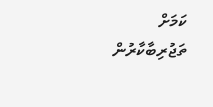ކަމަށް ތަޖުރިބާކާރުން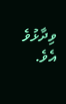ވިދާޅުވެ އެވެ.